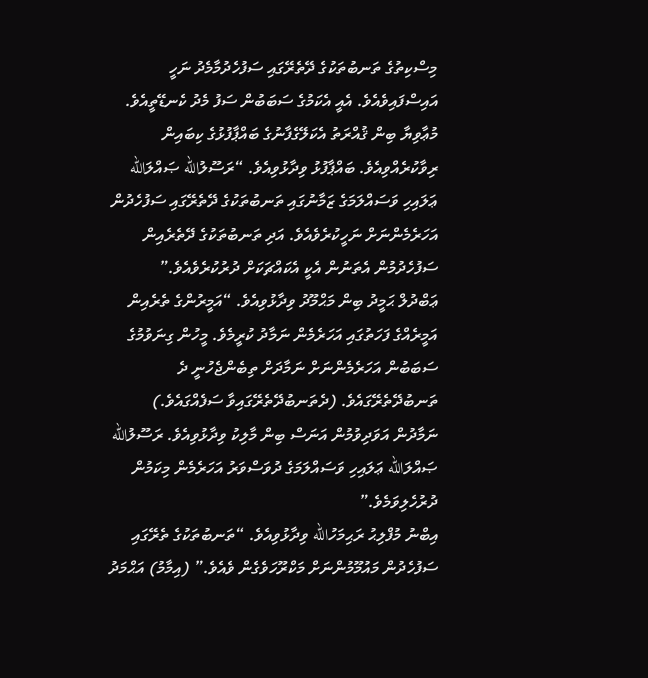މިސްކިތުގެ ތަނބުތަކުގެ ދޭތެރޭގައި ސަފުހެދުމާމެދު ނަހީ އައިސްފައިވެއެވެ. އެއީ އެކަމުގެ ސަބަބުން ސަފު މެދު ކެނޑޭތީއެވެ.
މުޢާވިޔާ ބިން ޤުއްރަތު އެކަލޭގެފާނުގެ ބައްޕާފުޅުގެ ކިބައިން ރިވާކުރެއްވިއެވެ. ބައްޕާފުޅު ވިދާޅުވިއެވެ. “ރަސޫލުالله ޞައްލަالله ޢަލައިހި ވަސައްލަމަގެ ޒަމާނުގައި ތަނބުތަކުގެ ދޭތެރޭގައި ސަފުހެދުން އަހަރެމެންނަށް ނަހީކުރެވެއެވެ. އަދި ތަނބުތަކުގެ ދޭތެރެއިން ސަފުހެދުމުން އެތަނުން އެކީ އެކައްޗަކަށް ދުރުކުރެވެއެވެ.”
ޢަބްދުލް ޙަމީދު ބިން މަޙްމޫދު ވިދާޅުވިއެވެ. “އަމީރުންގެ ތެރެއިން އަމީރެއްގެ ފަހަތުގައި އަހަރެމެން ނަމާދު ކުރީމެވެ. މީހުން ގިނަވުމުގެ ސަބަބުން އަހަރެމެންނަށް ނަމާދަށް ތިބެންޖެހުނީ ދެ ތަނބުދޭތެރޭގައެވެ. (ދެތަނބުދޭތެރޭގައިވާ ސަފެއްގައެވެ.) ނަމާދުން އަވަދިވުމުން އަނަސް ބިން މާލިކު ވިދާޅުވިއެވެ. ރަސޫލުالله ޞައްލަالله ޢަލައިހި ވަސައްލަމަގެ ދުވަސްވަރު އަހަރެމެން މިކަމުން ދުރުހެލިވަމެވެ.”
އިބްނު މުފްލިޙު ރަޙިމަހުالله ވިދާޅުވިއެވެ. “ތަނބުތަކުގެ ތެރޭގައި ސަފުހެދުން މައުމޫމުންނަށް މަކްރޫހަވެގެން ވެއެވެ.” (އިމާމު) އަޙްމަދު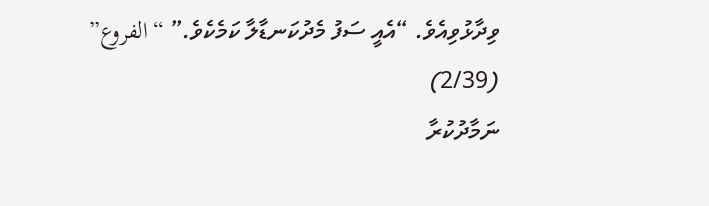ވިދާޅުވިއެވެ. “އެއީ ސަފު މެދުކަނޑާލާ ކަމެކެވެ.” “الفروع” (2/39)
ނަމާދުކުރާ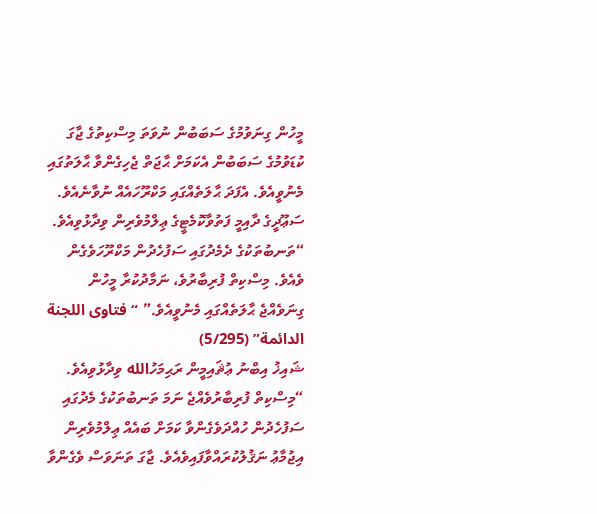މީހުން ގިނަވުމުގެ ސަބަބުން ނުވަތަ މިސްކިތުގެ ޖާގަ ކުޑަވުމުގެ ސަބަބުން އެކަމަށް ޙާޖަތް ޖެހިގެންވާ ޙާލަތުގައި މެނުވީއެވެ. އެފަދަ ޙާލަތެއްގައި މަކްރޫހައެއް ނުވާނެއެވެ.
ސަޢޫދީގެ ދާއިމީ ފަތުވާކޮމެޓީގެ ޢިލްމުވެރިން ވިދާޅުވިއެވެ.
“ތަނބުތަކުގެ ދެމެދުގައި ސަފުހެދުން މަކްރޫހަވެގެން ވެއެވެ. މިސްކިތް ފުރިބާރުވެ، ނަމާދުކުރާ މީހުން ގިނަވެއްޖެ ޙާލަތެއްގައި މެނުވީއެވެ.” “فتاوى اللجنة الدائمة” (5/295)
ޝައިޚު އިބްނު ޢުޘައިމީން ރަޙިމަހުالله ވިދާޅުވިއެވެ. “މިސްކިތް ފުރިބާރުވެއްޖެ ނަމަ ތަނބުތަކުގެ މެދުގައި ސަފުހެދުން ހުއްދަވެގެންވާ ކަމަށް ބައެއް ޢިލްމުވެރިން އިޖުމާޢު ނަޤުލުކުރައްވާފައިވެއެވެ. ޖާގަ ތަނަވަސް ވެގެންވާ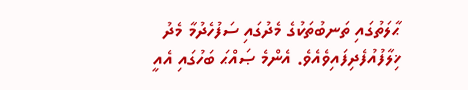ޙާލަތުގައި ތަނބުތަކުގެ މެދުގައި ސަފުހެދުމާ މެދު ޚިލާފުއުފެދިފައިވެއެވެ. އެންމެ ޞައްޙަ ބަހުގައި އެއީ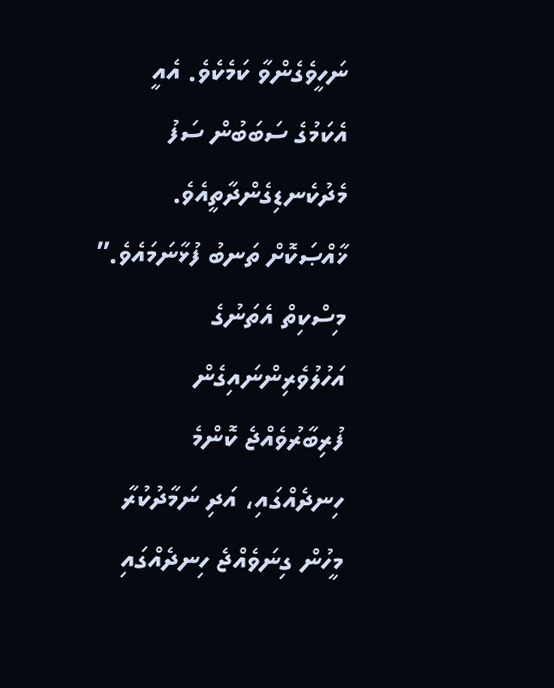ނަހީވެގެންވާ ކަމެކެވެ. އެއީ އެކަމުގެ ސަބަބުން ސަފު މެދުކެނޑިގެންދާތީއެވެ. ޚާއްޞަކޮށް ތަނބު ފުޅާނަމައެވެ.”
މިސްކިތް އެތަނުގެ އަހުލުވެރިންނައިގެން ފުރިބާރުވެއްޖެ ކޮންމެ ހިނދެއްގައި، އަދި ނަމާދުކުރާ މީހުން ގިނަވެއްޖެ ހިނދެއްގައި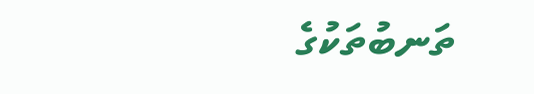ތަނބުތަކުގެ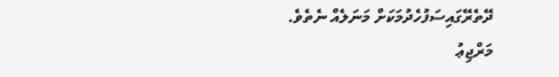ދޭތެރޭގައިސަފުހެދުމަކަށް މަނަލެއް ނެތެވެ.
މަރްޖިޢު